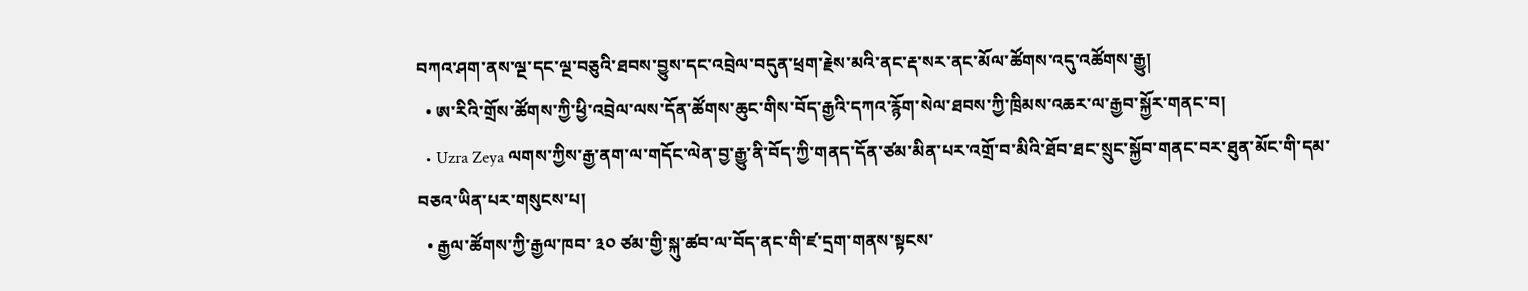བཀའ་ཤག་ནས་ལྔ་དང་ལྔ་བཅུའི་ཐབས་བྱུས་དང་འབྲེལ་བདུན་ཕྲག་རྗེས་མའི་ནང་རྡ་སར་ནང་མོལ་ཚོགས་འདུ་འཚོགས་རྒྱུ།
  • ཨ་རིའི་གྲོས་ཚོགས་ཀྱི་ཕྱི་འབྲེལ་ལས་དོན་ཚོགས་ཆུང་གིས་བོད་རྒྱའི་དཀའ་རྙོག་སེལ་ཐབས་ཀྱི་ཁྲིམས་འཆར་ལ་རྒྱབ་སྐྱོར་གནང་བ།
  • Uzra Zeya ལགས་ཀྱིས་རྒྱ་ནག་ལ་གདོང་ལེན་བྱ་རྒྱུ་ནི་བོད་ཀྱི་གནད་དོན་ཙམ་མིན་པར་འགྲོ་བ་མིའི་ཐོབ་ཐང་སྲུང་སྐྱོབ་གནང་བར་ཐུན་མོང་གི་དམ་བཅའ་ཡིན་པར་གསུངས་པ།
  • རྒྱལ་ཚོགས་ཀྱི་རྒྱལ་ཁབ་ ༣༠ ཙམ་གྱི་སྐུ་ཚབ་ལ་བོད་ནང་གི་ཛ་དྲག་གནས་སྟངས་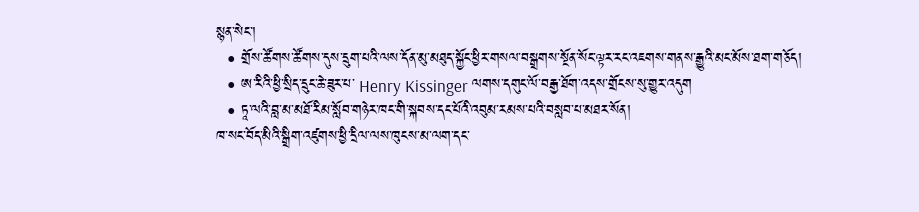སྙན་སེང་།
  • གྲོས་ཚོགས་ཚོགས་དུས་དྲུག་པའི་ལས་དོན་མུ་མཐུད་སྐྱོང་ཕྱིར་གསལ་བསྒྲགས་སྔོན་སོང་ལྟར་རང་འཇགས་གནས་རྒྱུའི་མང་མོས་ཐག་གཅོད།
  • ཨ་རིའི་ཕྱི་སྲིད་དྲུང་ཆེ་ཟུར་པ་ Henry Kissinger ལགས་དགུང་ལོ་བརྒྱ་ཐོག་འདས་གྲོངས་སུ་གྱུར་འདུག
  • ཏཱ་ལའི་བླ་མ་མཐོ་རིམ་སློབ་གཉེར་ཁང་གི་སྐབས་དང་པོའི་འབུམ་རམས་པའི་བསླབ་པ་མཐར་སོན།
ཁ་སང་བོད་མིའི་སྒྲིག་འཛུགས་ཕྱི་དྲིལ་ལས་ཁུངས་མ་ལག་དང་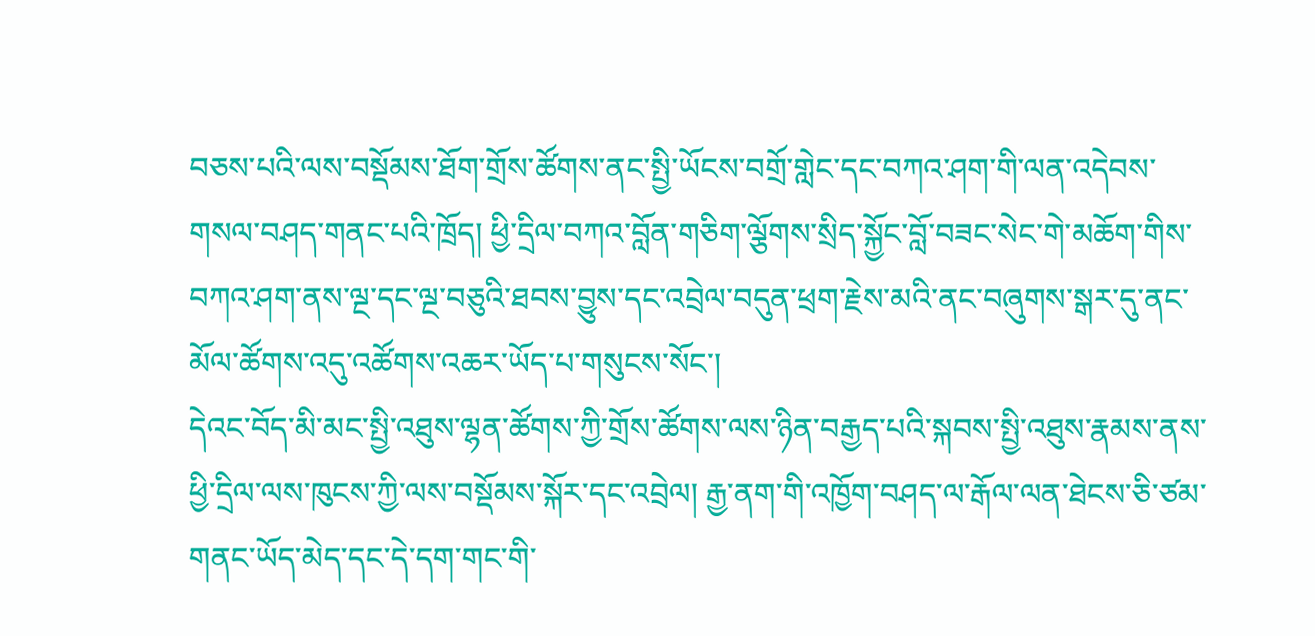བཅས་པའི་ལས་བསྡོམས་ཐོག་གྲོས་ཚོགས་ནང་སྤྱི་ཡོངས་བགྲོ་གླེང་དང་བཀའ་ཤག་གི་ལན་འདེབས་གསལ་བཤད་གནང་པའི་ཁྲོད། ཕྱི་དྲིལ་བཀའ་བློན་གཅིག་ལྕོགས་སྲིད་སྐྱོང་བློ་བཟང་སེང་གེ་མཆོག་གིས་བཀའ་ཤག་ནས་ལྔ་དང་ལྔ་བཅུའི་ཐབས་བྱུས་དང་འབྲེལ་བདུན་ཕྲག་རྗེས་མའི་ནང་བཞུགས་སྒར་དུ་ནང་མོལ་ཚོགས་འདུ་འཚོགས་འཆར་ཡོད་པ་གསུངས་སོང་།
དེའང་བོད་མི་མང་སྤྱི་འཐུས་ལྷན་ཚོགས་ཀྱི་གྲོས་ཚོགས་ལས་ཉིན་བརྒྱད་པའི་སྐབས་སྤྱི་འཐུས་རྣམས་ནས་ཕྱི་དྲིལ་ལས་ཁུངས་ཀྱི་ལས་བསྡོམས་སྐོར་དང་འབྲེལ། རྒྱ་ནག་གི་འཁྱོག་བཤད་ལ་རྒོལ་ལན་ཐེངས་ཅི་ཙམ་གནང་ཡོད་མེད་དང་དེ་དག་གང་གི་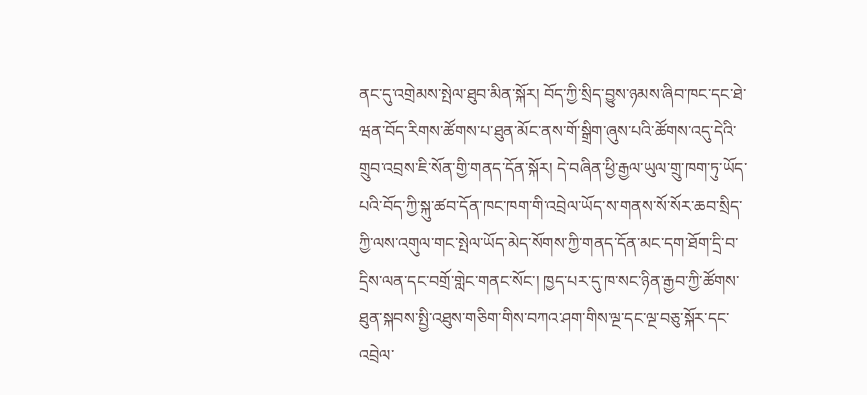ནང་དུ་འགྲེམས་སྤེལ་ཐུབ་མིན་སྐོར། བོད་ཀྱི་སྲིད་བྱུས་ཉམས་ཞིབ་ཁང་དང་ཐེ་ཝན་བོད་རིགས་ཚོགས་པ་ཐུན་མོང་ནས་གོ་སྒྲིག་ཞུས་པའི་ཚོགས་འདུ་དེའི་གྲུབ་འབྲས་ཇི་སོན་གྱི་གནད་དོན་སྐོར། དེ་བཞིན་ཕྱི་རྒྱལ་ཡུལ་གྲུ་ཁག་ཏུ་ཡོད་པའི་བོད་ཀྱི་སྐུ་ཚབ་དོན་ཁང་ཁག་གི་འབྲེལ་ཡོད་ས་གནས་སོ་སོར་ཆབ་སྲིད་ཀྱི་ལས་འགུལ་གང་སྤེལ་ཡོད་མེད་སོགས་ཀྱི་གནད་དོན་མང་དག་ཐོག་དྲི་བ་དྲིས་ལན་དང་བགྲོ་གླེང་གནང་སོང་། ཁྱད་པར་དུ་ཁ་སང་ཉིན་རྒྱབ་ཀྱི་ཚོགས་ཐུན་སྐབས་སྤྱི་འཐུས་གཅིག་གིས་བཀའ་ཤག་གིས་ལྔ་དང་ལྔ་བཅུ་སྐོར་དང་འབྲེལ་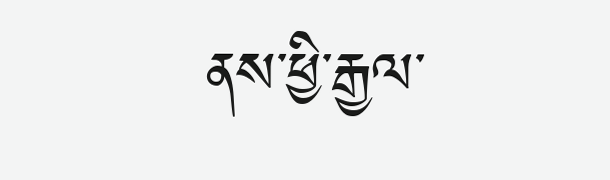ནས་ཕྱི་རྒྱལ་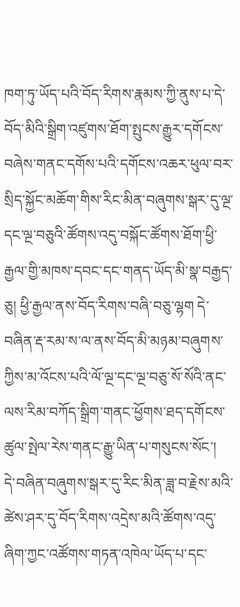ཁག་ཏུ་ཡོད་པའི་བོད་རིགས་རྣམས་ཀྱི་ནུས་པ་དེ་བོད་མིའི་སྒྲིག་འཛུགས་ཐོག་སྤུངས་རྒྱུར་དགོངས་བཞེས་གནང་དགོས་པའི་དགོངས་འཆར་ཕུལ་བར་སྲིད་སྐྱོང་མཆོག་གིས་རིང་མིན་བཞུགས་སྒར་དུ་ལྔ་དང་ལྔ་བཅུའི་ཚོགས་འདུ་བསྐོང་ཚོགས་ཐོག་ཕྱི་རྒྱལ་གྱི་མཁས་དབང་དང་གནད་ཡོད་མི་སྣ་བརྒྱད་ཅུ། ཕྱི་རྒྱལ་ནས་བོད་རིགས་བཞི་བཅུ་ལྷག དེ་བཞིན་རྡ་རམ་ས་ལ་ནས་བོད་མི་མཉམ་བཞུགས་ཀྱིས་མ་འོངས་པའི་ལོ་ལྔ་དང་ལྔ་བཅུ་སོ་སོའི་ནང་ལས་རིམ་བཀོད་སྒྲིག་གནང་ཕྱོགས་ཐད་དགོངས་ཚུལ་སྤེལ་རེས་གནང་རྒྱུ་ཡིན་པ་གསུངས་སོང་།
དེ་བཞིན་བཞུགས་སྒར་དུ་རིང་མིན་ཟླ་བ་རྗེས་མའི་ཚེས་ཤར་དུ་བོད་རིགས་འདྲེས་མའི་ཚོགས་འདུ་ཞིག་ཀྱང་འཚོགས་གཏན་འཁེལ་ཡོད་པ་དང་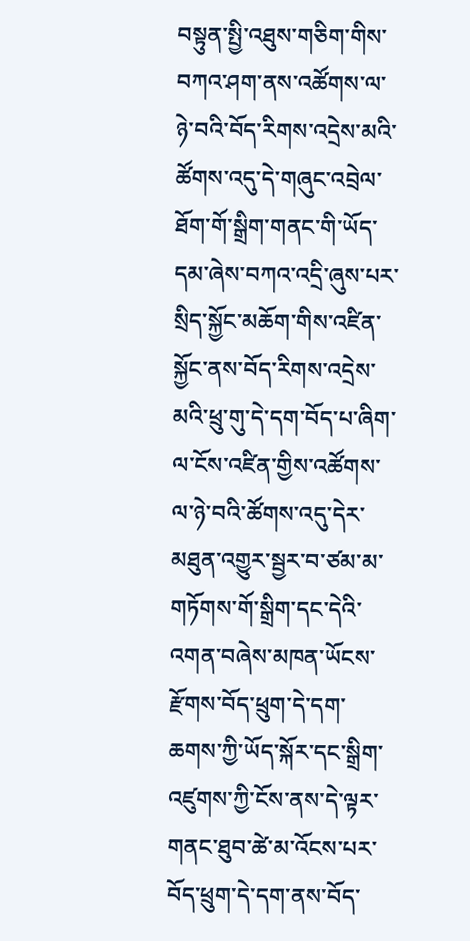བསྟུན་སྤྱི་འཐུས་གཅིག་གིས་བཀའ་ཤག་ནས་འཚོགས་ལ་ཉེ་བའི་བོད་རིགས་འདྲེས་མའི་ཚོགས་འདུ་དེ་གཞུང་འབྲེལ་ཐོག་གོ་སྒྲིག་གནང་གི་ཡོད་དམ་ཞེས་བཀའ་འདྲི་ཞུས་པར་སྲིད་སྐྱོང་མཆོག་གིས་འཛིན་སྐྱོང་ནས་བོད་རིགས་འདྲེས་མའི་ཕྲུ་གུ་དེ་དག་བོད་པ་ཞིག་ལ་ངོས་འཛིན་གྱིས་འཚོགས་ལ་ཉེ་བའི་ཚོགས་འདུ་དེར་མཐུན་འགྱུར་སྦྱར་བ་ཙམ་མ་གཏོགས་གོ་སྒྲིག་དང་དེའི་འགན་བཞེས་མཁན་ཡོངས་རྫོགས་བོད་ཕྲུག་དེ་དག་ཆགས་ཀྱི་ཡོད་སྐོར་དང་སྒྲིག་འཛུགས་ཀྱི་ངོས་ནས་དེ་ལྟར་གནང་ཐུབ་ཚེ་མ་འོངས་པར་བོད་ཕྲུག་དེ་དག་ནས་བོད་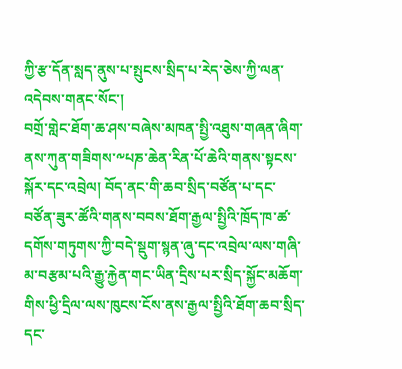ཀྱི་རྩ་དོན་སླད་ནུས་པ་སྤུངས་སྲིད་པ་རེད་ཅེས་ཀྱི་ལན་འདེབས་གནང་སོང་།
བགྲོ་གླེང་ཐོག་ཆ་ཤས་བཞེས་མཁན་སྤྱི་འཐུས་གཞན་ཞིག་ནས་ཀུན་གཟིགས་༸པཎ་ཆེན་རིན་པོ་ཆེའི་གནས་སྟངས་སྐོར་དང་འབྲེལ། བོད་ནང་གི་ཆབ་སྲིད་བཙོན་པ་དང་བཙོན་ཟུར་ཚོའི་གནས་བབས་ཐོག་རྒྱལ་སྤྱིའི་ཁྲོད་ཁ་ཚ་དགོས་གཏུགས་ཀྱི་བདེ་སྡུག་སྙན་ཞུ་དང་འབྲེལ་ལས་གཞི་མ་བརྩམ་པའི་རྒྱུ་རྐྱེན་གང་ཡིན་དྲིས་པར་སྲིད་སྐྱོང་མཆོག་གིས་ཕྱི་དྲིལ་ལས་ཁུངས་ངོས་ནས་རྒྱལ་སྤྱིའི་ཐོག་ཆབ་སྲིད་དང་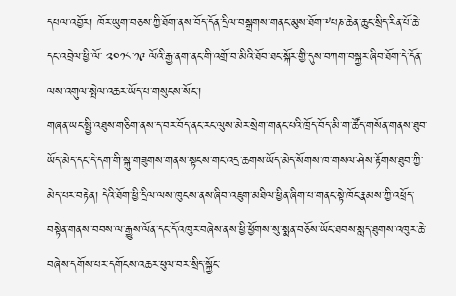དཔལ་འབྱོར། ཁོར་ཡུག་བཅས་ཀྱི་ཐོག་ནས་བོད་དོན་དྲིལ་བསྒྲགས་གནང་མུས་ཐོག་༸པཎ་ཆེན་ཆུང་སྲིད་རིན་པོ་ཆེ་དང་འབྲེལ་ཕྱི་ལོ་ ༢༠༡༨་༡༩ ལོའི་རྒྱ་ནག་ནང་གི་འགྲོ་བ་མིའི་ཐོབ་ཐང་སྐོར་གྱི་དུས་བཀག་བསྐྱར་ཞིབ་ཐོག་དེ་དོན་ལས་འགུལ་སྤེལ་འཆར་ཡོད་པ་གསུངས་སོང་།
གཞན་ཡང་སྤྱི་འཐུས་གཅིག་ནས་ད་བར་བོད་ནང་རང་ལུས་མེར་སྲེག་གནང་པའི་ཁྲོད་བོད་མི་ག་ཚོད་གསོན་གནས་ཐུབ་ཡོད་མེད་དང་དེ་དག་གི་སྐུ་གཟུགས་གནས་སྟངས་གང་འདྲ་ཆགས་ཡོད་མེད་སོགས་ཁ་གསལ་ཤེས་རྟོགས་ཐུབ་ཀྱི་མེད་པར་བརྟེན། དེའི་ཐོག་ཕྱི་དྲིལ་ལས་ཁུངས་ནས་ཞིབ་འཇུག་མཐིལ་ཕྱིན་ཞིག་པ་གནང་སྟེ་ཁོང་རྣམས་ཀྱི་འཕྲོད་བསྟེན་གནས་བབས་ལ་རྒྱུས་ལོན་དང་དོ་འཁུར་བཞེས་ནས་ཕྱི་ཕྱོགས་སུ་སྨན་བཅོས་ཡོང་ཐབས་སླད་ཐུགས་འཁུར་ཆེ་བཞེས་དགོས་པར་དགོངས་འཆར་ཕུལ་བར་སྲིད་སྐྱོང་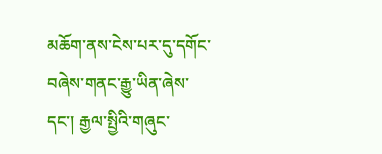མཆོག་ནས་ངེས་པར་དུ་དགོང་བཞེས་གནང་རྒྱུ་ཡིན་ཞེས་དང་། རྒྱལ་སྤྱིའི་གཞུང་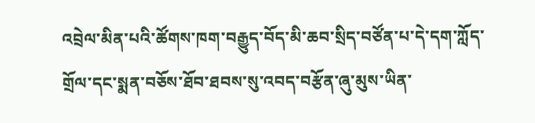འབྲེལ་མིན་པའི་ཚོགས་ཁག་བརྒྱུད་བོད་མི་ཆབ་སྲིད་བཙོན་པ་དེ་དག་ཀློད་གྲོལ་དང་སྨན་བཅོས་ཐོབ་ཐབས་སུ་འབད་བརྩོན་ཞུ་མུས་ཡིན་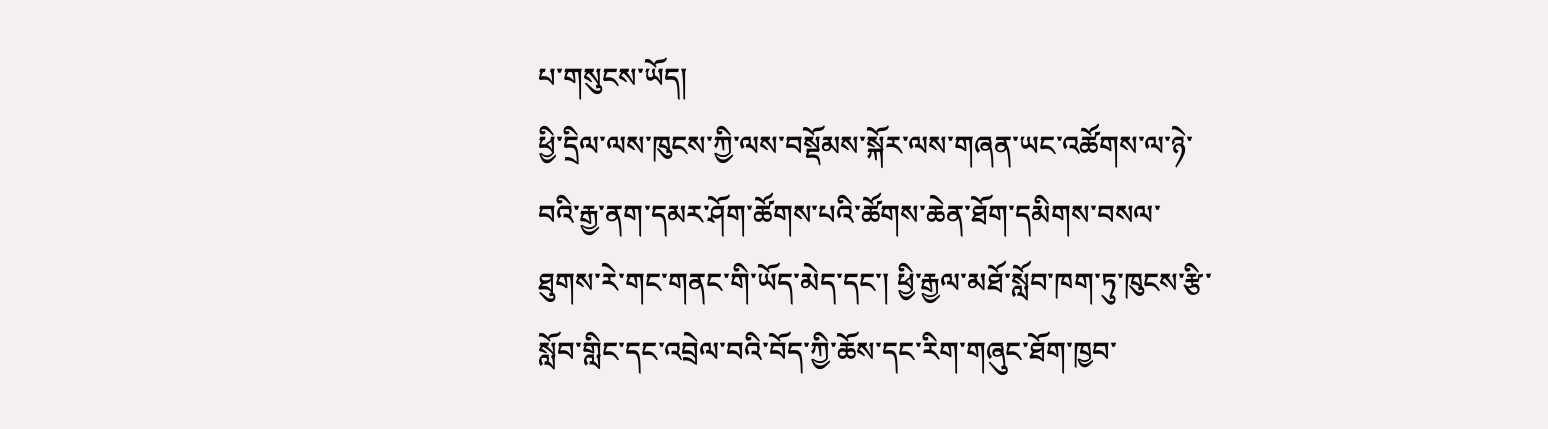པ་གསུངས་ཡོད།
ཕྱི་དྲིལ་ལས་ཁུངས་ཀྱི་ལས་བསྡོམས་སྐོར་ལས་གཞན་ཡང་འཚོགས་ལ་ཉེ་བའི་རྒྱ་ནག་དམར་ཤོག་ཚོགས་པའི་ཚོགས་ཆེན་ཐོག་དམིགས་བསལ་ཐུགས་རེ་གང་གནང་གི་ཡོད་མེད་དང་། ཕྱི་རྒྱལ་མཐོ་སློབ་ཁག་ཏུ་ཁུངས་རྩི་སློབ་གླིང་དང་འབྲེལ་བའི་བོད་ཀྱི་ཆོས་དང་རིག་གཞུང་ཐོག་ཁྱབ་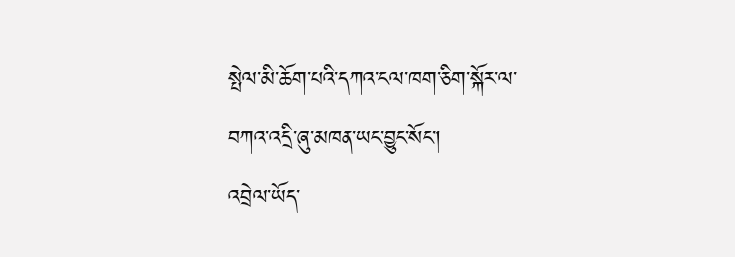སྤེལ་མི་ཆོག་པའི་དཀའ་ངལ་ཁག་ཅིག་སྐོར་ལ་བཀའ་འདྲི་ཞུ་མཁན་ཡང་བྱུང་སོང་།
འབྲེལ་ཡོད་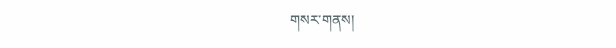གསར་གནས།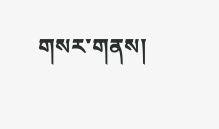གསར་གནས།